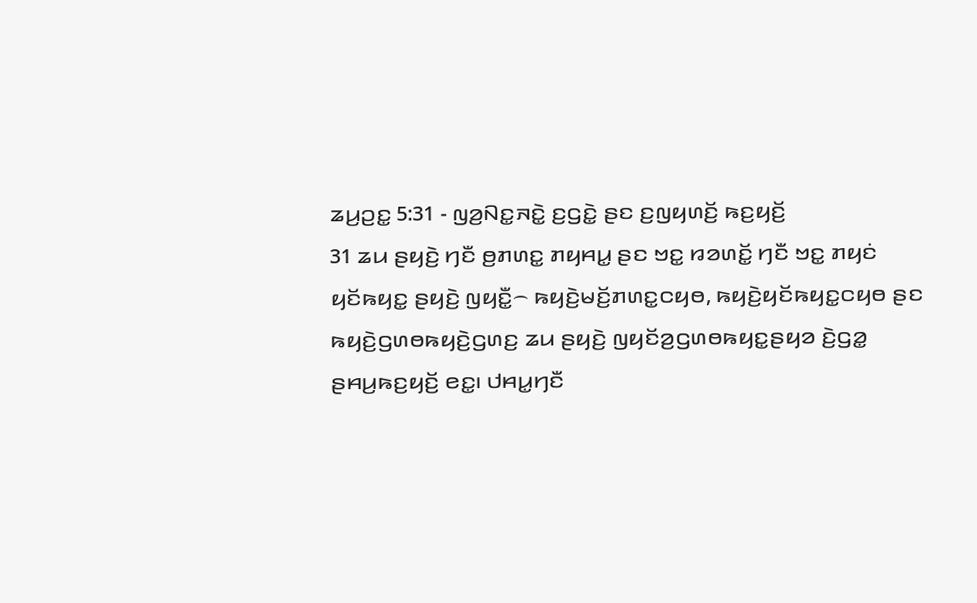ꤘꤣ꤬ꤑꤢ꤭ 5:31 - ꤜꤤ꤬ꤡꤢ꤭ꤏꤢꤧ꤭ ꤢ꤬ꤞꤢꤧ꤭ ꤔꤢ ꤢ꤬ꤜꤟꤛꤢꤩ꤬ ꤒꤢ꤬ꤟꤢꤩ꤬
31 ꤘꤣ ꤔꤟꤢꤧ꤬ ꤚꤢꤪ ꤥ꤬ꤊꤛꤢ꤭ ꤊꤟꤌꤣ꤭ ꤔꤢ ꤠꤢ꤭ ꤙꤤꤛꤢꤩ꤭ ꤚꤢꤪ ꤠꤢ꤭ ꤊꤟꤢꤦ ꤟꤢꤩꤒꤟꤢ꤭ ꤔꤟꤢꤧ꤬ ꤜꤟꤢꤪ꤭꤮ ꤒꤟꤢꤧ꤬ꤗꤢꤩ꤬ꤊꤛꤢ꤭ꤍꤟꤥ, ꤒꤟꤢꤧ꤬ꤟꤢꤩꤒꤟꤢ꤭ꤍꤟꤥ ꤔꤢ ꤒꤟꤢꤧ꤬ꤞꤛꤥꤒꤟꤢꤧ꤬ꤞꤛꤢ꤬ ꤘꤣ ꤔꤟꤢꤧ꤬ ꤜꤟꤢꤩꤤ꤬ꤞꤛꤥꤒꤟꤢ꤭ꤔꤟꤤ ꤢꤧ꤬ꤞꤤ꤭ ꤔꤌꤣ꤬ꤒꤢ꤬ꤟꤢꤩ꤬ ꤕꤢ꤭꤯ ꤓꤌꤣ꤭ꤚꤢꤪ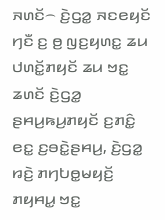ꤏꤛꤢꤩ꤮ ꤢꤧ꤬ꤞꤤ꤭ ꤏꤢꤕꤟꤢꤩ ꤚꤢꤪ ꤢ꤬ ꤥ꤬ ꤜꤢ꤬ꤟꤛꤢ꤭ ꤘꤣ ꤓꤛꤢꤩ꤭ꤊꤟꤢꤩ ꤘꤣ ꤠꤢ꤭ ꤘꤛꤢꤩ ꤢꤧ꤬ꤞꤤ꤭ ꤔꤌꤣ꤬ꤒꤣ꤬ꤊꤟꤢꤩ ꤢ꤬ꤊꤢꤨ꤭ ꤕꤢ꤭ ꤢ꤬ꤋꤢꤧ꤭ꤔꤌꤣ꤬, ꤢꤧ꤬ꤞꤤ꤭ ꤙꤢꤧ꤬ ꤊꤚꤝꤥ꤭ꤗꤟꤢꤩ꤬ ꤊꤟꤌꤣ꤭ ꤠꤢ꤭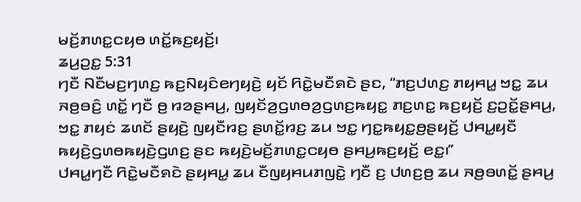ꤗꤢꤩ꤬ꤊꤛꤢ꤭ꤍꤟꤥ ꤛꤢꤩ꤭ꤒꤢ꤬ꤟꤢꤩ꤬꤯
ꤘꤣ꤬ꤑꤢ꤭ 5:31
ꤚꤢꤪ ꤡꤢꤪꤗꤢ꤬ꤚꤛꤢ꤬ ꤒꤢ꤬ꤡꤟꤢꤨꤕꤚꤟꤢꤧ꤬ ꤟꤢꤩ ꤖꤢꤧ꤭ꤗꤢꤪꤎꤢꤧ ꤔꤢ, “ꤊꤢ꤬ꤓꤛꤢ꤬ ꤊꤟꤌꤣ꤭ ꤠꤢ꤭ ꤘꤣ ꤏꤥ꤬ꤋꤢꤨ꤬ ꤛꤢꤩ꤭ ꤚꤢꤪ ꤥ꤬ ꤙꤤꤔꤌꤣ꤬, ꤜꤟꤢꤩꤤ꤬ꤞꤛꤥꤤ꤬ꤞꤛꤢ꤬ꤒꤟꤢ꤭ ꤊꤢ꤬ꤛꤢ꤭ ꤒꤢ꤬ꤟꤢꤩ꤬ ꤢ꤬ꤑꤢꤩ꤭ꤔꤌꤣ꤬, ꤠꤢ꤭ ꤊꤟꤢꤦ ꤘꤛꤢꤩ ꤔꤟꤢꤧ꤬ ꤜꤟꤢꤪꤙꤢ꤬ ꤔꤛꤢꤩ꤭ꤙꤢ꤬ ꤘꤣ ꤠꤢ꤭ ꤚꤢ꤭ꤒꤟꤢ꤭ꤥ꤬ꤔꤟꤢꤩ꤬ ꤓꤌꤣ꤭ꤟꤢꤪ ꤒꤟꤢꤧ꤬ꤞꤛꤥꤒꤟꤢꤧ꤬ꤞꤛꤢ꤬ ꤔꤢ ꤒꤟꤢꤧ꤬ꤗꤢꤩ꤬ꤊꤛꤢ꤭ꤍꤟꤥ ꤔꤌꤣ꤬ꤒꤢ꤬ꤟꤢꤩ꤬ ꤕꤢ꤭꤯”
ꤓꤌꤣ꤭ꤚꤢꤪ ꤖꤢꤧ꤭ꤗꤢꤪꤎꤢꤧ ꤔꤟꤌꤣ꤭ ꤘꤣ ꤢꤪꤜꤟꤌꤣꤊꤜꤢꤧ꤭ ꤚꤢꤪ ꤢ꤬ ꤓꤛꤢ꤬ꤥ꤬ ꤘꤣ ꤏꤥ꤬ꤋꤛꤢꤩ꤭ ꤔꤌꤣ꤬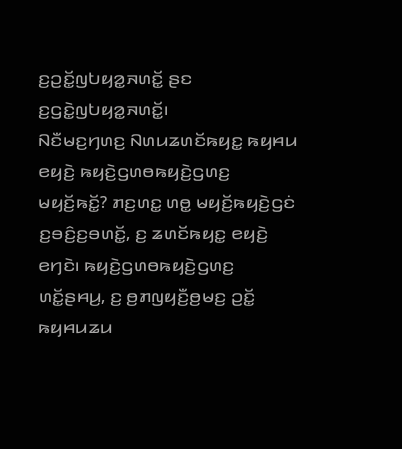ꤢ꤬ꤑꤢꤩ꤭ꤜꤝꤟꤤ꤭ꤏꤛꤢꤩ꤭ ꤔꤢ ꤢ꤬ꤞꤢꤧ꤭ꤜꤝꤟꤤ꤭ꤏꤛꤢꤩ꤭꤯
ꤡꤢꤪꤗꤢ꤬ꤚꤛꤢ꤬ ꤡꤛꤣꤘꤛꤢꤩꤒꤟꤢ꤭ ꤒꤟꤌꤣ ꤕꤟꤢꤧ꤬ ꤒꤟꤢꤧ꤬ꤞꤛꤥꤒꤟꤢꤧ꤬ꤞꤛꤢ꤬ ꤗꤟꤢꤩ꤬ꤒꤢꤩ꤭? ꤊꤢ꤬ꤛꤢ꤭ ꤛꤥ꤭ ꤗꤟꤢꤩ꤬ꤒꤟꤢꤧ꤬ꤞꤢꤦ ꤢ꤬ꤋꤢꤨ꤬ꤢ꤬ꤋꤛꤢꤩ꤭, ꤢ꤬ ꤘꤛꤢꤩꤒꤟꤢ꤭ ꤕꤟꤢꤧ꤬ ꤕꤚꤢꤧ꤯ ꤒꤟꤢꤧ꤬ꤞꤛꤥꤒꤟꤢꤧ꤬ꤞꤛꤢ꤬ ꤛꤢꤩ꤭ꤔꤌꤣ꤬, ꤢ꤬ ꤥ꤬ꤊꤜꤟꤢꤪ꤬ꤥ꤬ꤗꤢ꤬ ꤑꤢꤩ꤭ ꤒꤟꤌꤣꤘꤣ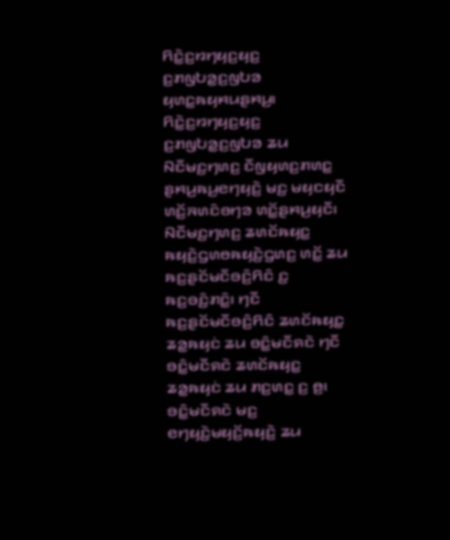ꤖꤢꤧ꤭ꤢ꤬ꤙꤚꤟꤢ꤬ꤟꤢ꤬ ꤢ꤬ꤊꤜꤝꤤ꤭ꤢ꤬ꤜꤝꤤ ꤟꤛꤢ꤭ꤒꤟꤌꤣꤔꤌꤣ꤬꤯ ꤖꤢꤧ꤭ꤢ꤬ꤙꤚꤟꤢ꤬ꤟꤢ꤬ ꤢ꤬ꤊꤜꤝꤤ꤭ꤢ꤬ꤜꤝꤤ ꤘꤣ ꤡꤢꤪꤗꤢ꤬ꤚꤛꤢ꤬ ꤢꤪꤜꤟꤛꤢ꤬ꤊꤛꤢ꤭ ꤔꤌꤣ꤬ꤒꤣ꤬ꤕꤚꤟꤢꤧ꤬ ꤗꤢ꤬ ꤗꤟꤢꤟꤢꤪ ꤛꤢꤩ꤬ꤏꤛꤢꤨꤋꤚꤤ ꤛꤢꤩ꤭ꤔꤌꤣ꤬ꤟꤢꤪ꤯ ꤡꤢꤪꤗꤢ꤬ꤚꤛꤢ꤬ ꤘꤛꤢꤩꤒꤟꤢ꤭ ꤒꤟꤢꤧ꤬ꤞꤛꤥꤒꤟꤢꤧ꤬ꤞꤛꤢ꤬ ꤛꤢꤩ꤭ ꤘꤣ ꤒꤢ꤬ꤔꤢꤩꤗꤢꤪꤋꤢꤨ꤬ꤖꤢꤨ ꤢ꤬ ꤒꤢ꤬ꤋꤢꤨ꤬ꤊꤢꤨ꤭꤯ ꤚꤢꤪ ꤒꤢ꤬ꤔꤢꤩꤗꤢꤪꤋꤢꤨ꤬ꤖꤢꤨ ꤘꤛꤢꤩꤒꤟꤢ꤭ ꤘꤤ꤭ꤒꤟꤢꤦ ꤘꤣ ꤋꤢꤨ꤭ꤗꤢꤪꤎꤢꤧ ꤚꤢꤪ ꤋꤢꤨ꤭ꤗꤢꤪꤎꤢꤧ ꤘꤛꤢꤩꤒꤟꤢ꤭ ꤘꤤ꤭ꤒꤟꤢꤦ ꤘꤣ ꤊꤢ꤬ꤛꤢ꤭ ꤢ꤬ ꤥ꤬꤯ ꤋꤢꤨ꤭ꤗꤢꤪꤎꤢꤧ ꤗꤢ꤬ ꤕꤚꤟꤢꤧ꤬ꤗꤟꤢꤩ꤬ꤒꤟꤢꤧ꤬ ꤘꤣ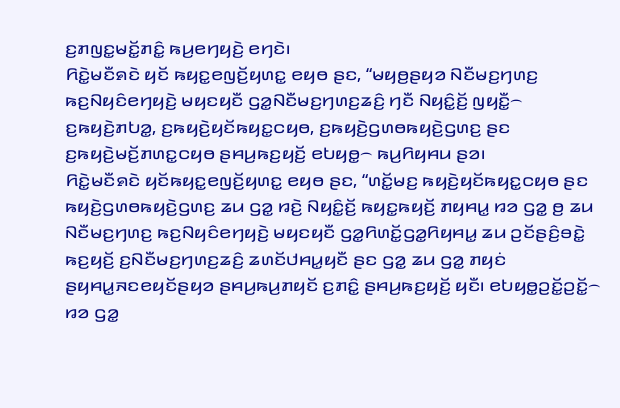ꤢ꤬ꤊꤜꤢ꤭ꤗꤢꤩ꤭ꤊꤢꤨ꤭ ꤒꤣ꤬ꤕꤚꤟꤢꤧ꤬ ꤕꤚꤢꤧ꤯
ꤖꤢꤧ꤭ꤗꤢꤪꤎꤢꤧ ꤟꤢꤩ ꤒꤟꤢ꤭ꤕꤜꤢꤩ꤬ꤟꤛꤢ꤭ ꤕꤟꤥ ꤔꤢ, “ꤗꤟꤥ꤬ꤔꤟꤤ ꤡꤢꤪꤗꤢ꤬ꤚꤛꤢ꤬ ꤒꤢ꤬ꤡꤟꤢꤨꤕꤚꤟꤢꤧ꤬ ꤗꤟꤢꤟꤢꤪ ꤞꤤ꤭ꤡꤢꤪꤗꤢ꤬ꤚꤛꤢ꤬ꤘꤢꤨ꤬ ꤚꤢꤪ ꤡꤟꤢꤨ꤭ꤢꤩ꤬ ꤜꤟꤢꤪ꤭꤮ ꤢ꤬ꤒꤟꤢꤧ꤬ꤊꤝꤤ꤭, ꤢ꤬ꤒꤟꤢꤧ꤬ꤟꤢꤩꤒꤟꤢ꤭ꤍꤟꤥ, ꤢ꤬ꤒꤟꤢꤧ꤬ꤞꤛꤥꤒꤟꤢꤧ꤬ꤞꤛꤢ꤬ ꤔꤢ ꤢ꤬ꤒꤟꤢꤧ꤬ꤗꤢꤩ꤬ꤊꤛꤢ꤭ꤍꤟꤥ ꤔꤌꤣ꤬ꤒꤢ꤬ꤟꤢꤩ꤬ ꤕꤝꤟꤥ꤭꤮ ꤒꤣ꤬ꤖꤟꤌꤣ ꤔꤤ꤯
ꤖꤢꤧ꤭ꤗꤢꤪꤎꤢꤧ ꤟꤢꤩꤒꤟꤢ꤭ꤕꤜꤢꤩ꤬ꤟꤛꤢ꤭ ꤕꤟꤥ ꤔꤢ, “ꤛꤢꤩ꤭ꤗꤢ꤬ ꤒꤟꤢꤧ꤬ꤟꤢꤩꤒꤟꤢ꤭ꤍꤟꤥ ꤔꤢ ꤒꤟꤢꤧ꤬ꤞꤛꤥꤒꤟꤢꤧ꤬ꤞꤛꤢ꤬ ꤘꤣ ꤞꤤ꤭ ꤙꤢꤧ꤬ ꤡꤟꤢꤨ꤭ꤢꤩ꤬ ꤒꤟꤢ꤭ꤒꤟꤢꤩ꤬ ꤊꤟꤌꤣ꤭ ꤙꤤ ꤞꤤ꤭ ꤥ꤬ ꤘꤣ ꤡꤢꤪꤗꤢ꤬ꤚꤛꤢ꤬ ꤒꤢ꤬ꤡꤟꤢꤨꤕꤚꤟꤢꤧ꤬ ꤗꤟꤢꤟꤢꤪ ꤞꤤ꤭ꤖꤛꤢꤩ꤭ꤞꤤ꤭ꤖꤟꤌꤣ꤭ ꤘꤣ ꤑꤢꤩꤔꤢꤨ꤬ꤋꤢꤧ꤭ ꤒꤢ꤬ꤟꤢꤩ꤬ ꤢ꤬ꤡꤢꤪꤗꤢ꤬ꤚꤛꤢ꤬ꤘꤢꤨ꤬ ꤘꤛꤢꤩꤓꤌꤣ꤭ꤟꤢꤪ ꤔꤢ ꤞꤤ꤭ ꤘꤣ ꤞꤤ꤭ ꤊꤟꤢꤦ ꤔꤟꤌꤣ꤭ꤏꤢꤕꤟꤢꤩꤔꤟꤤ ꤔꤌꤣ꤬ꤒꤣ꤬ꤊꤟꤢꤩ ꤢ꤬ꤊꤢꤨ꤭ ꤔꤌꤣ꤬ꤒꤢ꤬ꤟꤢꤩ꤬ ꤟꤢꤪ꤯ ꤕꤝꤟꤥ꤭ꤑꤢꤩ꤭ꤑꤢꤩ꤭꤮ ꤙꤤ ꤞꤤ꤭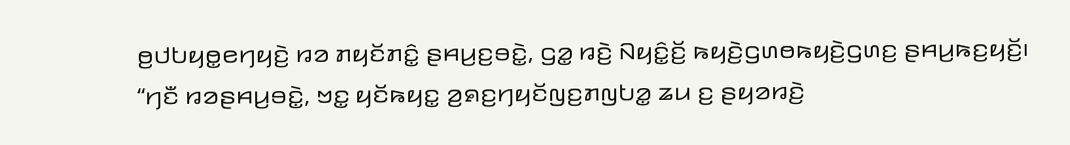ꤥ꤬ꤓꤝꤟꤥ꤭ꤕꤚꤟꤢꤧ꤬ ꤙꤤ ꤊꤟꤢꤩꤊꤢꤨ꤭ ꤔꤌꤣ꤬ꤢ꤬ꤋꤢꤧ꤭, ꤞꤤ꤭ ꤙꤢꤧ꤬ ꤡꤟꤢꤨ꤭ꤢꤩ꤬ ꤒꤟꤢꤧ꤬ꤞꤛꤥꤒꤟꤢꤧ꤬ꤞꤛꤢ꤬ ꤔꤌꤣ꤬ꤒꤢ꤬ꤟꤢꤩ꤬꤯
“ꤚꤢꤪ ꤙꤤꤔꤌꤣ꤬ꤋꤢꤧ꤭, ꤠꤢ꤭ ꤟꤢꤩꤒꤟꤢ꤭ ꤤ꤬ꤎꤢ꤬ꤚꤟꤢꤩꤜꤢ꤬ꤊꤜꤝꤤ꤭ ꤘꤣ ꤢ꤬ ꤔꤟꤤꤙꤢꤧ꤬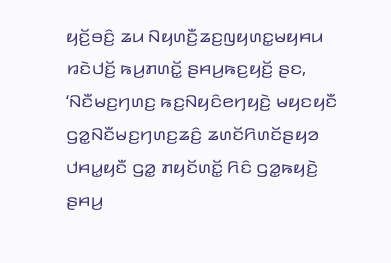ꤟꤢꤩ꤬ꤋꤢꤨ꤬ ꤘꤣ ꤡꤟꤛꤢꤪ꤬ꤘꤢ꤬ꤜꤟꤛꤢ꤭ꤗꤟꤌꤣ ꤙꤢꤧꤓꤢꤩ꤬ ꤒꤣ꤬ꤊꤛꤢꤩ꤭ ꤔꤌꤣ꤬ꤒꤢ꤬ꤟꤢꤩ꤬ ꤔꤢ, ‘ꤡꤢꤪꤗꤢ꤬ꤚꤛꤢ꤬ ꤒꤢ꤬ꤡꤟꤢꤨꤕꤚꤟꤢꤧ꤬ ꤗꤟꤢꤟꤢꤪ ꤞꤤ꤭ꤡꤢꤪꤗꤢ꤬ꤚꤛꤢ꤬ꤘꤢꤨ꤬ ꤘꤛꤢꤩꤖꤛꤢꤩꤔꤟꤤ ꤓꤌꤣ꤭ꤟꤢꤪ ꤞꤤ꤭ ꤊꤟꤢꤩꤛꤢꤩ꤭ ꤖꤢꤨ ꤞꤤ꤭ꤒꤟꤢꤧ꤬ ꤔꤌꤣ꤬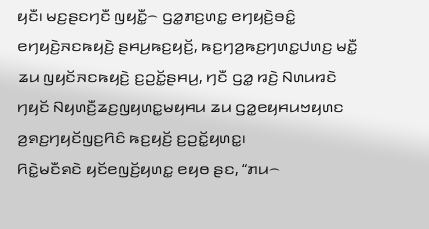ꤟꤢꤪ꤯ ꤗꤢ꤬ꤔꤢꤚꤢꤪ ꤜꤟꤢꤪ꤭꤮ ꤞꤤ꤭ꤊꤢ꤬ꤛꤢ꤭ ꤕꤚꤟꤢꤧ꤬ꤋꤢꤨ꤭ ꤕꤚꤟꤢꤧ꤬ꤏꤢꤒꤟꤢꤧ꤬ ꤔꤌꤣ꤬ꤒꤢ꤬ꤟꤢꤩ꤬, ꤒꤢ꤬ꤚꤤ꤬ꤒꤢ꤬ꤚꤛꤢ꤭ꤓꤛꤢ꤬ ꤗꤢꤪ꤭ ꤘꤣ ꤜꤟꤢꤩꤏꤢꤒꤟꤢꤧ꤬ ꤢ꤬ꤑꤢꤩ꤭ꤔꤌꤣ꤬, ꤚꤢꤪ ꤞꤤ꤭ ꤙꤢꤧ꤬ ꤡꤛꤣꤙꤢꤧ ꤚꤟꤢꤩ ꤡꤟꤛꤢꤪ꤬ꤘꤢ꤬ꤜꤟꤛꤢ꤭ꤗꤟꤌꤣ ꤘꤣ ꤞꤤ꤭ꤕꤟꤌꤣꤠꤟꤛꤢ ꤤ꤬ꤎꤢ꤬ꤚꤟꤢꤩꤜꤢ꤬ꤖꤢꤨ ꤒꤢ꤬ꤟꤢꤩ꤬ ꤢ꤬ꤑꤢꤩ꤭ꤟꤛꤢ꤭꤯
ꤖꤢꤧ꤭ꤗꤢꤪꤎꤢꤧ ꤟꤢꤩꤕꤜꤢꤩ꤬ꤟꤛꤢ꤭ ꤕꤟꤥ ꤔꤢ, “ꤊꤣ꤮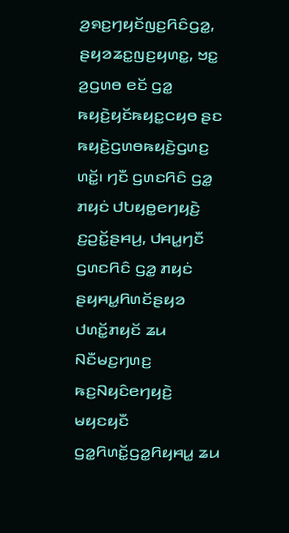ꤤ꤬ꤎꤢ꤬ꤚꤟꤢꤩꤜꤢ꤬ꤖꤢꤨꤞꤤ꤭, ꤔꤟꤤꤘꤢ꤭ꤜꤢ꤬ꤟꤛꤢ꤭, ꤠꤢ꤭ ꤤ꤬ꤞꤛꤥ ꤕꤢꤩ ꤞꤤ꤭ ꤒꤟꤢꤧ꤬ꤟꤢꤩꤒꤟꤢ꤭ꤍꤟꤥ ꤔꤢ ꤒꤟꤢꤧ꤬ꤞꤛꤥꤒꤟꤢꤧ꤬ꤞꤛꤢ꤬ ꤛꤢꤩ꤭꤯ ꤚꤢꤪ ꤞꤛꤢꤖꤢꤨ ꤞꤤ꤭ ꤊꤟꤢꤦ ꤓꤝꤟꤥ꤭ꤕꤚꤟꤢꤧ꤬ ꤢ꤬ꤑꤢꤩ꤭ꤔꤌꤣ꤬, ꤓꤌꤣ꤭ꤚꤢꤪ ꤞꤛꤢꤖꤢꤨ ꤞꤤ꤭ ꤊꤟꤢꤦ ꤔꤟꤌꤣ꤭ꤖꤛꤢꤩꤔꤟꤤ ꤓꤛꤢꤩ꤭ꤊꤟꤢꤩ ꤘꤣ ꤡꤢꤪꤗꤢ꤬ꤚꤛꤢ꤬ ꤒꤢ꤬ꤡꤟꤢꤨꤕꤚꤟꤢꤧ꤬ ꤗꤟꤢꤟꤢꤪ ꤞꤤ꤭ꤖꤛꤢꤩ꤭ꤞꤤ꤭ꤖꤟꤌꤣ꤭ ꤘꤣ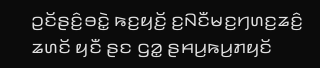ꤑꤢꤩꤔꤢꤨ꤬ꤋꤢꤧ꤭ ꤒꤢ꤬ꤟꤢꤩ꤬ ꤢ꤬ꤡꤢꤪꤗꤢ꤬ꤚꤛꤢ꤬ꤘꤢꤨ꤬ ꤘꤛꤢꤩ ꤟꤢꤪ ꤔꤢ ꤞꤤ꤭ ꤔꤌꤣ꤬ꤒꤣ꤬ꤊꤟꤢꤩ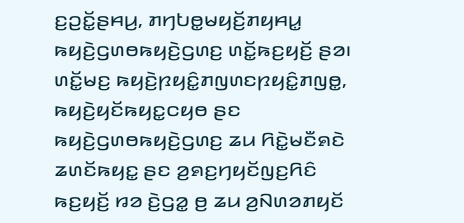ꤢ꤬ꤑꤢꤩ꤭ꤔꤌꤣ꤬, ꤊꤚꤝꤥ꤭ꤗꤟꤢꤩ꤬ꤊꤟꤌꤣ꤭ ꤒꤟꤢꤧ꤬ꤞꤛꤥꤒꤟꤢꤧ꤬ꤞꤛꤢ꤬ ꤛꤢꤩ꤭ꤒꤢ꤬ꤟꤢꤩ꤬ ꤔꤤ꤯
ꤛꤢꤩ꤭ꤗꤢ꤬ ꤒꤟꤢꤧ꤬ꤐꤟꤢꤨ꤭ꤊꤜꤛꤢꤐꤟꤢꤨ꤭ꤊꤜꤥ꤭, ꤒꤟꤢꤧ꤬ꤟꤢꤩꤒꤟꤢ꤭ꤍꤟꤥ ꤔꤢ ꤒꤟꤢꤧ꤬ꤞꤛꤥꤒꤟꤢꤧ꤬ꤞꤛꤢ꤬ ꤘꤣ ꤖꤢꤧ꤭ꤗꤢꤪꤎꤢꤧ ꤘꤛꤢꤩꤒꤟꤢ꤭ ꤔꤢ ꤤ꤬ꤎꤢ꤬ꤚꤟꤢꤩꤜꤢ꤬ꤖꤢꤨ ꤒꤢ꤬ꤟꤢꤩ꤬ ꤙꤤ ꤢꤧ꤬ꤞꤤ꤭ ꤥ꤬ ꤘꤣ ꤤ꤬ꤡꤛꤤꤊꤟꤢꤩ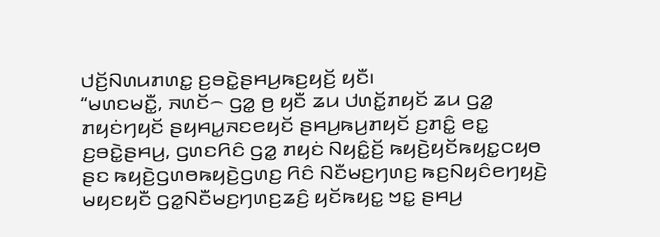ꤓꤢꤩ꤬ꤡꤛꤣꤊꤛꤢ꤭ ꤢ꤬ꤋꤢꤧ꤭ꤔꤌꤣ꤬ꤒꤢ꤬ꤟꤢꤩ꤬ ꤟꤢꤪ꤯
“ꤗꤛꤢꤗꤢꤪ꤭, ꤏꤛꤢꤩ꤮ ꤞꤤ꤭ ꤥ꤬ ꤟꤢꤪ ꤘꤣ ꤓꤛꤢꤩ꤭ꤊꤟꤢꤩ ꤘꤣ ꤞꤤ꤭ ꤊꤟꤢꤦꤚꤟꤢꤩ ꤔꤟꤌꤣ꤭ꤏꤢꤕꤟꤢꤩ ꤔꤌꤣ꤬ꤒꤣ꤬ꤊꤟꤢꤩ ꤢ꤬ꤊꤢꤨ꤭ ꤕꤢ꤭ ꤢ꤬ꤋꤢꤧ꤭ꤔꤌꤣ꤬, ꤞꤛꤢꤖꤢꤨ ꤞꤤ꤭ ꤊꤟꤢꤦ ꤡꤟꤢꤨ꤭ꤢꤩ꤬ ꤒꤟꤢꤧ꤬ꤟꤢꤩꤒꤟꤢ꤭ꤍꤟꤥ ꤔꤢ ꤒꤟꤢꤧ꤬ꤞꤛꤥꤒꤟꤢꤧ꤬ꤞꤛꤢ꤬ ꤖꤢꤨ ꤡꤢꤪꤗꤢ꤬ꤚꤛꤢ꤬ ꤒꤢ꤬ꤡꤟꤢꤨꤕꤚꤟꤢꤧ꤬ ꤗꤟꤢꤟꤢꤪ ꤞꤤ꤭ꤡꤢꤪꤗꤢ꤬ꤚꤛꤢ꤬ꤘꤢꤨ꤬ ꤟꤢꤩꤒꤟꤢ꤭ ꤠꤢ꤭ ꤔꤌꤣ꤬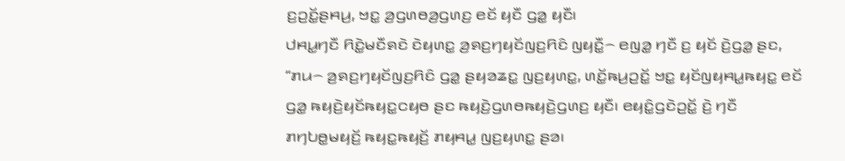ꤢ꤬ꤑꤢꤩ꤭ꤔꤌꤣ꤬, ꤠꤢ꤭ ꤤ꤬ꤞꤛꤥꤤ꤬ꤞꤛꤢ꤬ ꤕꤢꤩ ꤟꤢꤪ ꤞꤤ꤭ ꤟꤢꤪ꤯
ꤓꤌꤣ꤭ꤚꤢꤪ ꤖꤢꤧ꤭ꤗꤢꤪꤎꤢꤧ ꤢꤧꤟꤛꤢ꤭ ꤤ꤬ꤎꤢ꤬ꤚꤟꤢꤩꤜꤢ꤬ꤖꤢꤨ ꤜꤟꤢꤪ꤭꤮ ꤕꤜꤤ꤭ ꤚꤢꤪ ꤢ꤬ ꤟꤢꤩ ꤢꤧ꤬ꤞꤤ꤭ ꤔꤢ, “ꤊꤣ꤮ ꤤ꤬ꤎꤢ꤬ꤚꤟꤢꤩꤜꤢ꤬ꤖꤢꤨ ꤞꤤ꤭ ꤔꤟꤤꤘꤢ꤭ ꤜꤢ꤬ꤟꤛꤢ꤭, ꤛꤢꤩ꤭ꤒꤣ꤬ꤑꤢꤩ꤭ ꤠꤢ꤭ ꤟꤢꤩꤜꤟꤌꤣ꤭ꤒꤟꤢ꤭ ꤕꤢꤩ ꤞꤤ꤭ ꤒꤟꤢꤧ꤬ꤟꤢꤩꤒꤟꤢ꤭ꤍꤟꤥ ꤔꤢ ꤒꤟꤢꤧ꤬ꤞꤛꤥꤒꤟꤢꤧ꤬ꤞꤛꤢ꤬ ꤟꤢꤪ꤯ ꤕꤟꤢꤨ꤭ꤞꤢꤧꤑꤢꤩ꤭ ꤢꤧ꤬ ꤚꤢꤪ ꤊꤚꤝꤥ꤭ꤗꤟꤢꤩ꤬ ꤒꤟꤢ꤭ꤒꤟꤢꤩ꤬ ꤊꤟꤌꤣ꤭ ꤜꤢ꤬ꤟꤛꤢ꤭ ꤔꤤ꤯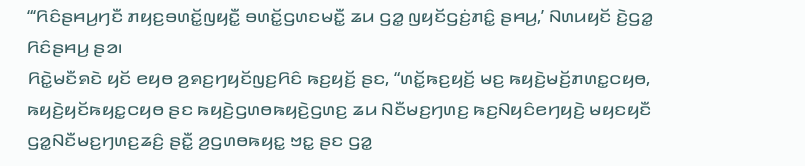“‘ꤖꤢꤨꤔꤌꤣ꤬ꤚꤢꤪ ꤊꤟꤢ꤬ꤋꤛꤢꤩ꤭ꤜꤟꤢꤪ꤭ ꤋꤛꤢꤩ꤭ꤞꤛꤢꤗꤢꤪ꤭ ꤘꤣ ꤞꤤ꤭ ꤜꤟꤢꤩꤞꤢꤦ꤬ꤊꤢꤨ꤭ ꤔꤌꤣ꤬,’ ꤡꤛꤣꤟꤢꤩ ꤢꤧ꤬ꤞꤤ꤭ ꤖꤢꤨꤔꤌꤣ꤬ ꤔꤤ꤯
ꤖꤢꤧ꤭ꤗꤢꤪꤎꤢꤧ ꤟꤢꤩ ꤕꤟꤥ ꤤ꤬ꤎꤢ꤬ꤚꤟꤢꤩꤜꤢ꤬ꤖꤢꤨ ꤒꤢ꤬ꤟꤢꤩ꤬ ꤔꤢ, “ꤛꤢꤩ꤭ꤒꤢ꤬ꤟꤢꤩ꤬ ꤗꤢ꤬ ꤒꤟꤢꤧ꤬ꤗꤢꤩ꤬ꤊꤛꤢ꤭ꤍꤟꤥ, ꤒꤟꤢꤧ꤬ꤟꤢꤩꤒꤟꤢ꤭ꤍꤟꤥ ꤔꤢ ꤒꤟꤢꤧ꤬ꤞꤛꤥꤒꤟꤢꤧ꤬ꤞꤛꤢ꤬ ꤘꤣ ꤡꤢꤪꤗꤢ꤬ꤚꤛꤢ꤬ ꤒꤢ꤬ꤡꤟꤢꤨꤕꤚꤟꤢꤧ꤬ ꤗꤟꤢꤟꤢꤪ ꤞꤤ꤭ꤡꤢꤪꤗꤢ꤬ꤚꤛꤢ꤬ꤘꤢꤨ꤬ ꤔꤢꤪ꤭ ꤤ꤬ꤞꤛꤥꤒꤟꤢ꤭ ꤠꤢ꤭ ꤔꤢ ꤞꤤ꤭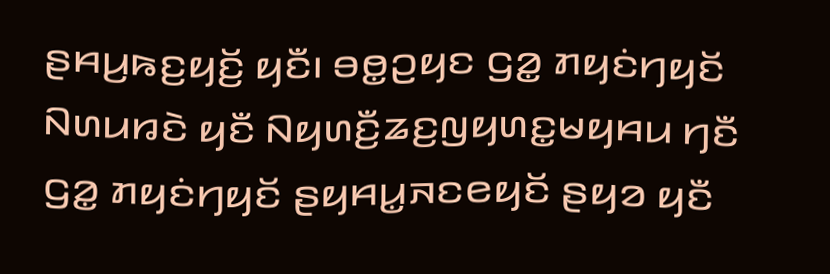ꤔꤌꤣ꤬ꤒꤢ꤬ꤟꤢꤩ꤬ ꤟꤢꤪ꤯ ꤋꤥ꤭ꤑꤟꤢ ꤞꤤ꤭ ꤊꤟꤢꤦꤚꤟꤢꤩ ꤡꤛꤣꤙꤢꤧ ꤟꤢꤪ ꤡꤟꤛꤢꤪ꤬ꤘꤢ꤬ꤜꤟꤛꤢ꤭ꤗꤟꤌꤣ ꤚꤢꤪ ꤞꤤ꤭ ꤊꤟꤢꤦꤚꤟꤢꤩ ꤔꤟꤌꤣ꤭ꤏꤢꤕꤟꤢꤩ ꤔꤟꤤ ꤟꤢꤪ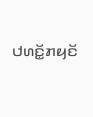ꤓꤛꤢꤩ꤭ꤊꤟꤢꤩ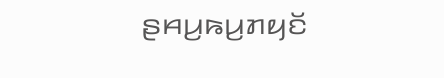ꤔꤌꤣ꤬ꤒꤣ꤬ꤊꤟꤢꤩ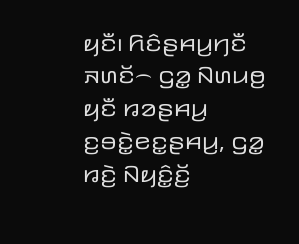ꤟꤢꤪ꤯ ꤖꤢꤨꤔꤌꤣ꤬ꤚꤢꤪ ꤏꤛꤢꤩ꤮ ꤞꤤ꤭ ꤡꤛꤣꤥ꤬ ꤟꤢꤪ ꤙꤤꤔꤌꤣ꤬ ꤢ꤬ꤋꤢꤧ꤭ꤕꤢ꤭ꤔꤌꤣ꤬, ꤞꤤ꤭ ꤙꤢꤧ꤬ ꤡꤟꤢꤨ꤭ꤢꤩ꤬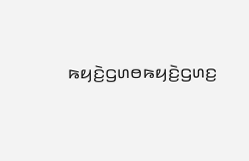ꤒꤟꤢꤧ꤬ꤞꤛꤥꤒꤟꤢꤧ꤬ꤞꤛꤢ꤬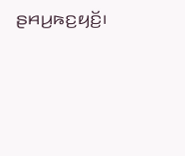ꤔꤌꤣ꤬ꤒꤢ꤬ꤟꤢꤩ꤬꤯